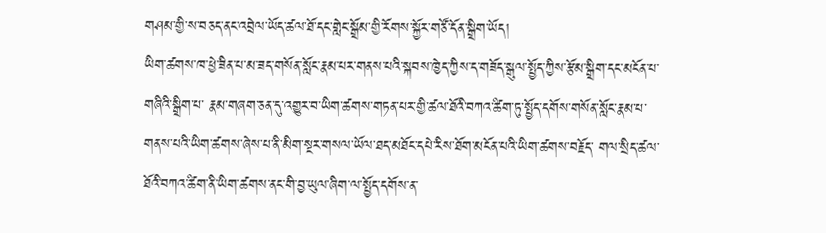གཤམ་གྱི་ས་བཅད་ནང་འབྲེལ་ཡོད་ཚལ་ཐོ་དང་གླེང་སྒྲོམ་གྱི་རོགས་སྐྱོར་གཙོ་དོན་སྒྲིག་ཡོད།
ཡིག་ཚགས་ཁ་ཕྱེ་ཟིན་པ་མ་ཟད་གསོན་སློང་རྣམ་པར་གནས་པའི་སྐབས་ཁྱེད་ཀྱིས་ད་གཟོད་སྒུལ་སྤྱོད་ཀྱིས་རྩོམ་སྒྲིག་དང་མངོན་པ་ གཞིའི་སྒྲིག་པ་ རྣམ་གཞག་ཅན་དུ་འགྱུར་བ་ཡིག་ཚགས་གཏན་པར་གྱི་ཚལ་ཐོའི་བཀའ་ཚིག་ཏུ་སྤྱོད་དགོས་གསོན་སློང་རྣམ་པ་གནས་པའི་ཡིག་ཚགས་ཞེས་པ་ནི་མིག་སྔར་གསལ་ཡོལ་ཐད་མཐོང་དཔེ་རིས་ཐོག་མངོན་པའི་ཡིག་ཚགས་བརྗོད་ གལ་སྲིད་ཚལ་ཐོའི་བཀའ་ཚིག་ནི་ཡིག་ཚགས་ནང་གི་བྱ་ཡུལ་ཞིག་ལ་སྤྱོད་དགོས་ན་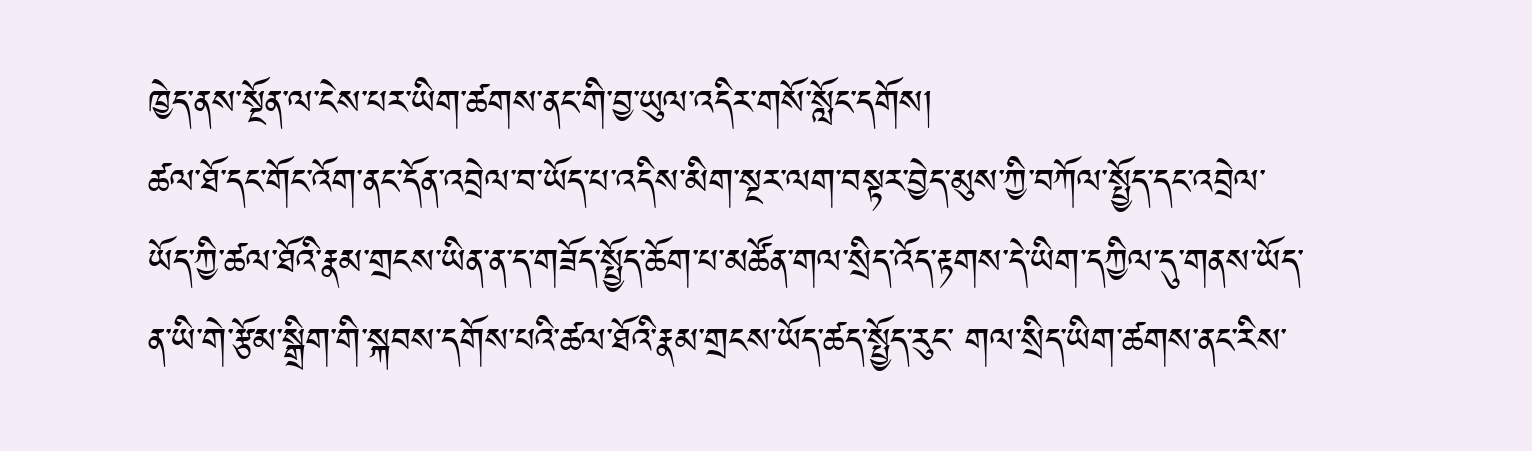ཁྱེད་ནས་སྔོན་ལ་ངེས་པར་ཡིག་ཚགས་ནང་གི་བྱ་ཡུལ་འདིར་གསོ་སློང་དགོས།
ཚལ་ཐོ་དང་གོང་འོག་ནང་དོན་འབྲེལ་བ་ཡོད་པ་འདིས་མིག་སྔར་ལག་བསྟར་བྱེད་མུས་ཀྱི་བཀོལ་སྤྱོད་དང་འབྲེལ་ཡོད་ཀྱི་ཚལ་ཐོའི་རྣམ་གྲངས་ཡིན་ན་ད་གཟོད་སྤྱོད་ཆོག་པ་མཚོན་གལ་སྲིད་འོད་རྟགས་དེ་ཡིག་དཀྱིལ་དུ་གནས་ཡོད་ན་ཡི་གེ་རྩོམ་སྒྲིག་གི་སྐབས་དགོས་པའི་ཚལ་ཐོའི་རྣམ་གྲངས་ཡོད་ཚད་སྤྱོད་རུང་ གལ་སྲིད་ཡིག་ཚགས་ནང་རིས་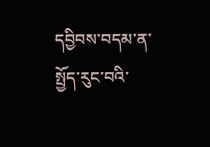དབྱིབས་བདམ་ན་ སྤྱོད་རུང་བའི་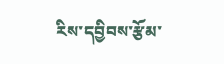རིས་དབྱིབས་རྩོམ་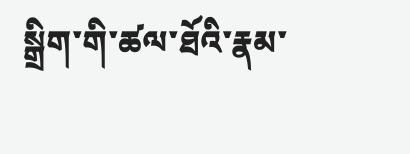སྒྲིག་གི་ཚལ་ཐོའི་རྣམ་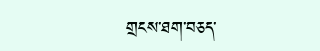གྲངས་ཐག་བཅད་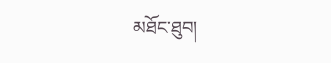མཐོང་ཐུབ།